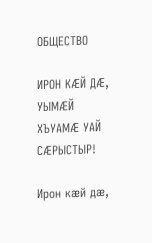ОБЩЕСТВО

ИРОН КÆЙ ДÆ, УЫМÆЙ ХЪУАМÆ УАЙ СÆРЫСТЫР!

Ирон кæй дæ,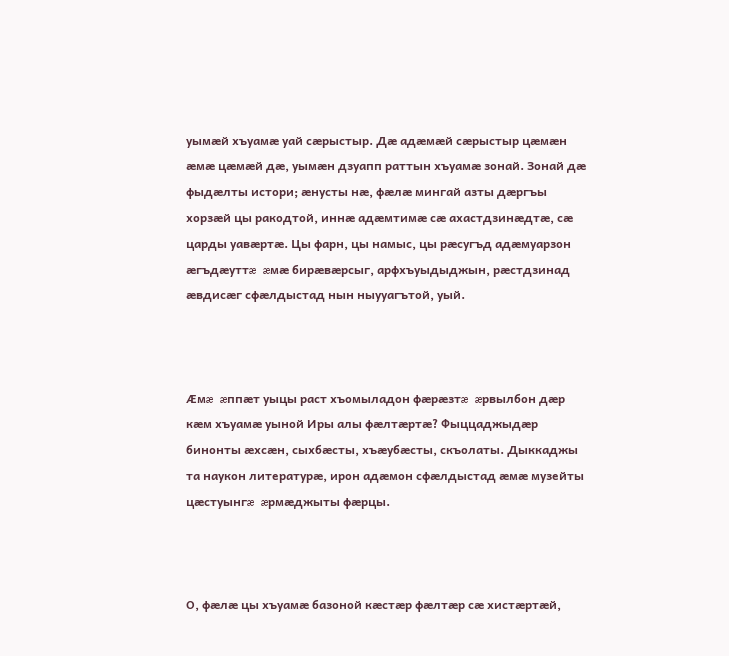уымæй хъуамæ уай сæрыстыр. Дæ адæмæй сæрыстыр цæмæн æмæ цæмæй дæ, уымæн дзуапп раттын хъуамæ зонай. Зонай дæ фыдæлты истори; æнусты нæ, фæлæ мингай азты дæргъы хорзæй цы ракодтой, иннæ адæмтимæ сæ ахастдзинæдтæ, сæ царды уавæртæ. Цы фарн, цы намыс, цы рæсугъд адæмуарзон æгъдæуттæ æмæ бирæвæрсыг, арфхъуыдыджын, рæстдзинад æвдисæг сфæлдыстад нын ныууагътой, уый.



Æмæ æппæт уыцы раст хъомыладон фæрæзтæ æрвылбон дæр кæм хъуамæ уыной Иры алы фæлтæртæ? Фыццаджыдæр бинонты æхсæн, сыхбæсты, хъæубæсты, скъолаты. Дыккаджы та наукон литературæ, ирон адæмон сфæлдыстад æмæ музейты цæстуынгæ æрмæджыты фæрцы.



О, фæлæ цы хъуамæ базоной кæстæр фæлтæр сæ хистæртæй,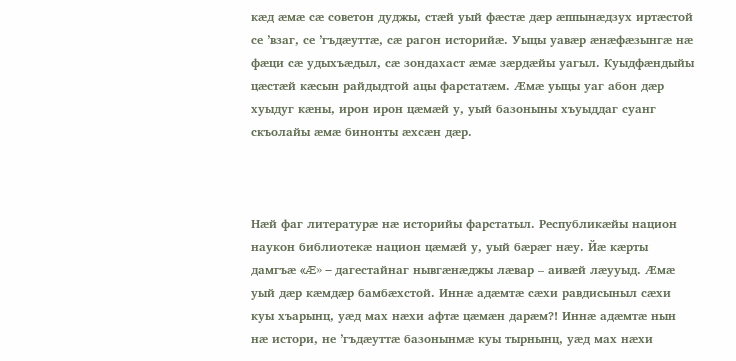кæд æмæ сæ советон дуджы, стæй уый фæстæ дæр æппынæдзух иртæстой се ʼвзаг, се ʼгъдæуттæ, сæ рагон историйæ. Уыцы уавæр æнæфæзынгæ нæ фæци сæ удыхъæдыл, сæ зондахаст æмæ зæрдæйы уагыл. Куыдфæндыйы цæстæй кæсын райдыдтой ацы фарстатæм. Æмæ уыцы уаг абон дæр хуыдуг кæны, ирон ирон цæмæй у, уый базоныны хъуыддаг суанг скъолайы æмæ бинонты æхсæн дæр.



Нæй фаг литературæ нæ историйы фарстатыл. Республикæйы национ наукон библиотекæ национ цæмæй у, уый бæрæг нæу. Йæ кæрты дамгъæ «Æ» – дагестайнаг нывгæнæджы лæвар – аивæй лæууыд. Æмæ уый дæр кæмдæр бамбæхстой. Иннæ адæмтæ сæхи равдисыныл сæхи куы хъарынц, уæд мах нæхи афтæ цæмæн дарæм?! Иннæ адæмтæ нын нæ истори, не ʼгъдæуттæ базонынмæ куы тырнынц, уæд мах нæхи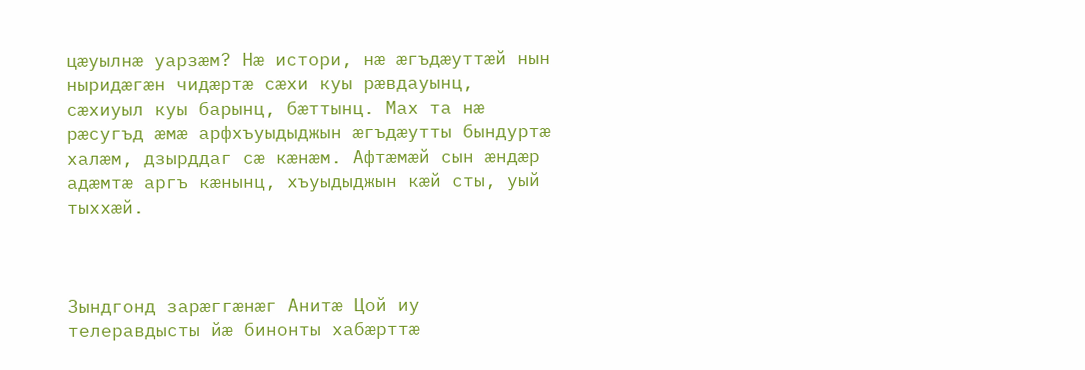цæуылнæ уарзæм? Нæ истори, нæ æгъдæуттæй нын ныридæгæн чидæртæ сæхи куы рæвдауынц, сæхиуыл куы барынц, бæттынц. Мах та нæ рæсугъд æмæ арфхъуыдыджын æгъдæутты бындуртæ халæм, дзырддаг сæ кæнæм. Афтæмæй сын æндæр адæмтæ аргъ кæнынц, хъуыдыджын кæй сты, уый тыххæй.



Зындгонд зарæггæнæг Анитæ Цой иу телеравдысты йæ бинонты хабæрттæ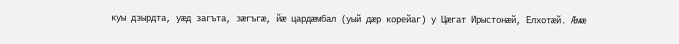куы дзырдта, уæд загъта, зæгъгæ, йæ цардæмбал (уый дæр корейаг) у Цæгат Ирыстонæй, Елхотæй. Æмæ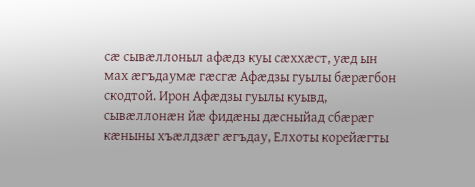сæ сывæллоныл афæдз куы сæххæст, уæд ын мах æгъдаумæ гæсгæ Афæдзы гуылы бæрæгбон скодтой. Ирон Афæдзы гуылы куывд, сывæллонæн йæ фидæны дæсныйад сбæрæг кæныны хъæлдзæг æгъдау, Елхоты корейæгты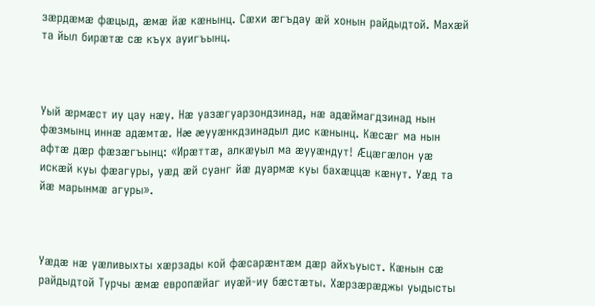зæрдæмæ фæцыд, æмæ йæ кæнынц. Сæхи æгъдау æй хонын райдыдтой. Махæй та йыл бирæтæ сæ къух ауигъынц.



Уый æрмæст иу цау нæу. Нæ уазæгуарзондзинад, нæ адæймагдзинад нын фæзмынц иннæ адæмтæ. Нæ æууæнкдзинадыл дис кæнынц. Кæсæг ма нын афтæ дæр фæзæгъынц: «Ирæттæ, алкæуыл ма æууæндут! Æцæгæлон уæ искæй куы фæагуры, уæд æй суанг йæ дуармæ куы бахæццæ кæнут. Уæд та йæ марынмæ агуры».



Уæдæ нæ уæливыхты хæрзады кой фæсарæнтæм дæр айхъуыст. Кæнын сæ райдыдтой Турчы æмæ европæйаг иуæй-иу бæстæты. Хæрзæрæджы уыдысты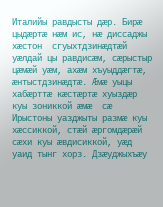Италийы равдысты дæр. Бирæ цыдæртæ нæм ис, нæ диссаджы хæстон  сгуыхтдзинæдтæй уæлдай цы равдисæм, сæрыстыр цæмæй уæм, ахæм хъуыддæгтæ, æнтыстдзинæдтæ. Æмæ уыцы хабæрттæ кæстæртæ хуыздæр куы зониккой æмæ  сæ Ирыстоны уазджыты размæ куы хæссиккой, стæй æргомдæрæй сæхи куы æвдисиккой, уæд уаид тынг хорз. Дзæуджыхъæу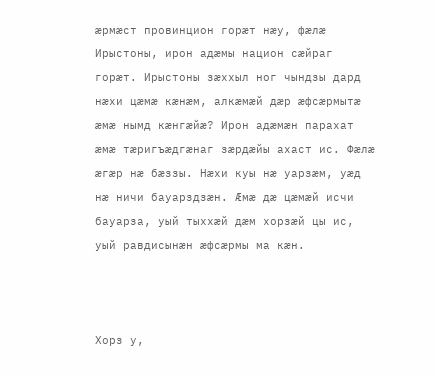æрмæст провинцион горæт нæу, фæлæ Ирыстоны, ирон адæмы национ сæйраг горæт. Ирыстоны зæххыл ног чындзы дард нæхи цæмæ кæнæм, алкæмæй дæр æфсæрмытæ æмæ нымд кæнгæйæ? Ирон адæмæн парахат æмæ тæригъæдгæнаг зæрдæйы ахаст ис. Фæлæ æгæр нæ бæззы. Нæхи куы нæ уарзæм, уæд нæ ничи бауарздзæн. Æмæ дæ цæмæй исчи бауарза, уый тыххæй дæм хорзæй цы ис, уый равдисынæн æфсæрмы ма кæн.



Хорз у,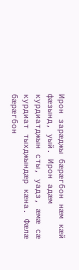Ирон зарæджы бæрæгбон нæм кæй фæзынд, уый. Ирон адæм курдиатджын сты, уадз, æмæ сæ курдиат тыхджындæр кæна. Фæлæ бæрæгбон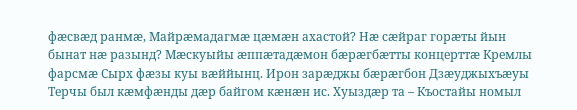фæсвæд ранмæ, Майрæмадагмæ цæмæн ахастой? Нæ сæйраг горæты йын бынат нæ разынд? Мæскуыйы æппæтадæмон бæрæгбæтты концерттæ Кремлы фарсмæ Сырх фæзы куы вæййынц. Ирон зарæджы бæрæгбон Дзæуджыхъæуы Терчы был кæмфæнды дæр байгом кæнæн ис. Хуыздæр та – Къостайы номыл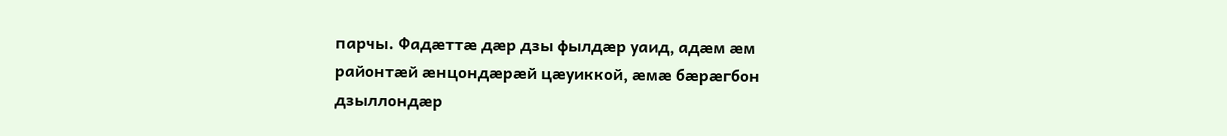парчы. Фадæттæ дæр дзы фылдæр уаид, адæм æм районтæй æнцондæрæй цæуиккой, æмæ бæрæгбон дзыллондæр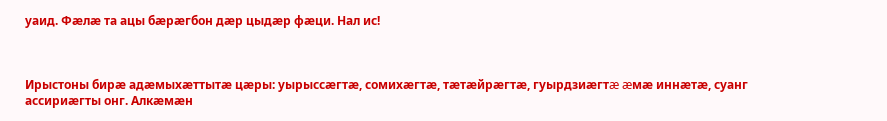уаид. Фæлæ та ацы бæрæгбон дæр цыдæр фæци. Нал ис!



Ирыстоны бирæ адæмыхæттытæ цæры: уырыссæгтæ, сомихæгтæ, тæтæйрæгтæ, гуырдзиæгтæ æмæ иннæтæ, суанг ассириæгты онг. Алкæмæн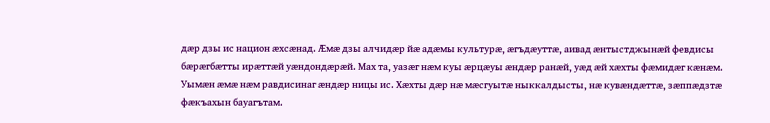дæр дзы ис национ æхсæнад. Æмæ дзы алчидæр йæ адæмы культурæ, æгъдæуттæ, аивад æнтыстджынæй февдисы бæрæгбæтты ирæттæй уæндондæрæй. Мах та, уазæг нæм куы æрцæуы æндæр ранæй, уæд æй хæхты фæмидæг кæнæм. Уымæн æмæ нæм равдисинаг æндæр ницы ис. Хæхты дæр нæ мæсгуытæ ныккалдысты, нæ кувæндæттæ, зæппæдзтæ фæкъахын бауагътам.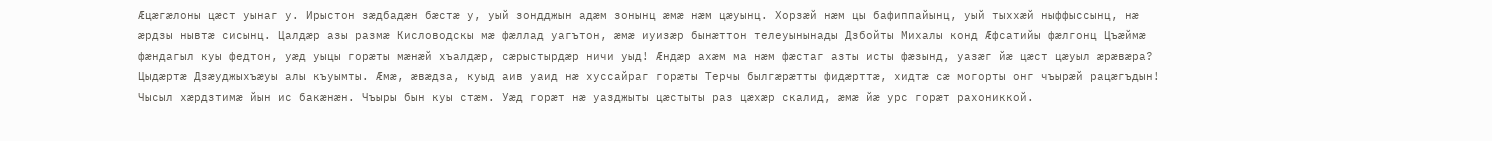Æцæгæлоны цæст уынаг у. Ирыстон зæдбадæн бæстæ у, уый зондджын адæм зонынц æмæ нæм цæуынц. Хорзæй нæм цы бафиппайынц, уый тыххæй ныффыссынц, нæ æрдзы нывтæ сисынц. Цалдæр азы размæ Кисловодскы мæ фæллад уагътон, æмæ иуизæр бынæттон телеуынынады Дзбойты Михалы конд Æфсатийы фæлгонц Цъæймæ фæндагыл куы федтон, уæд уыцы горæты мæнæй хъалдæр, сæрыстырдæр ничи уыд! Æндæр ахæм ма нæм фæстаг азты исты фæзынд, уазæг йæ цæст цæуыл æрæвæра? Цыдæртæ Дзæуджыхъæуы алы къуымты. Æмæ, æвæдза, куыд аив уаид нæ хуссайраг горæты Терчы былгæрæтты фидæрттæ, хидтæ сæ могорты онг чъырæй рацæгъдын! Чысыл хæрдзтимæ йын ис бакæнæн. Чъыры бын куы стæм. Уæд горæт нæ уазджыты цæстыты раз цæхæр скалид, æмæ йæ урс горæт рахониккой.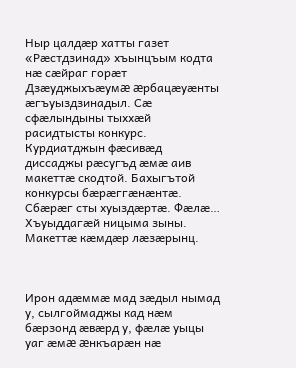Ныр цалдæр хатты газет «Рæстдзинад» хъынцъым кодта нæ сæйраг горæт Дзæуджыхъæумæ æрбацæуæнты æгъуыздзинадыл. Сæ сфæлындыны тыххæй расидтысты конкурс. Курдиатджын фæсивæд диссаджы рæсугъд æмæ аив макеттæ скодтой. Бахыгътой конкурсы бæрæггæнæнтæ. Сбæрæг сты хуыздæртæ. Фæлæ… Хъуыддагæй ницыма зыны. Макеттæ кæмдæр лæзæрынц.



Ирон адæммæ мад зæдыл нымад у, сылгоймаджы кад нæм бæрзонд æвæрд у, фæлæ уыцы уаг æмæ æнкъарæн нæ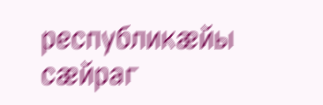республикæйы сæйраг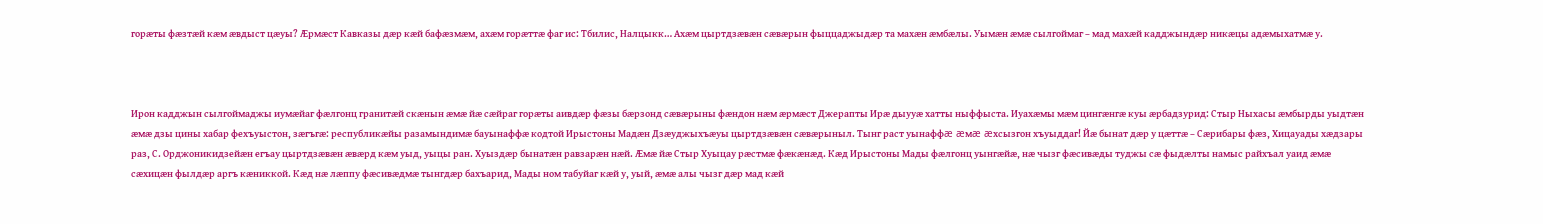горæты фæзтæй кæм æвдыст цæуы? Æрмæст Кавказы дæр кæй бафæзмæм, ахæм горæттæ фаг ис: Тбилис, Налцыкк… Ахæм цыртдзæвæн сæвæрын фыццаджыдæр та махæн æмбæлы. Уымæн æмæ сылгоймаг – мад махæй кадджындæр никæцы адæмыхатмæ у.



Ирон кадджын сылгоймаджы иумæйаг фæлгонц гранитæй скæнын æмæ йæ сæйраг горæты аивдæр фæзы бæрзонд сæвæрыны фæндон нæм æрмæст Джерапты Ирæ дыууæ хатты ныффыста. Иуахæмы мæм цингæнгæ куы æрбадзурид: Стыр Ныхасы æмбырды уыдтæн æмæ дзы цины хабар фехъуыстон, зæгъгæ: республикæйы разамындимæ бауынаффæ кодтой Ирыстоны Мадæн Дзæуджыхъæуы цыртдзæвæн сæвæрыныл. Тынг раст уынаффæ æмæ æхсызгон хъуыддаг! Йæ бынат дæр у цæттæ – Сæрибары фæз, Хицауады хæдзары раз, С. Орджоникидзейæн егъау цыртдзæвæн æвæрд кæм уыд, уыцы ран. Хуыздæр бынатæн равзарæн нæй. Æмæ йæ Стыр Хуыцау рæстмæ фæкæнæд. Кæд Ирыстоны Мады фæлгонц уынгæйæ, нæ чызг фæсивæды туджы сæ фыдæлты намыс райхъал уаид æмæ сæхицæн фылдæр аргъ кæниккой. Кæд нæ лæппу фæсивæдмæ тынгдæр бахъарид, Мады ном табуйаг кæй у, уый, æмæ алы чызг дæр мад кæй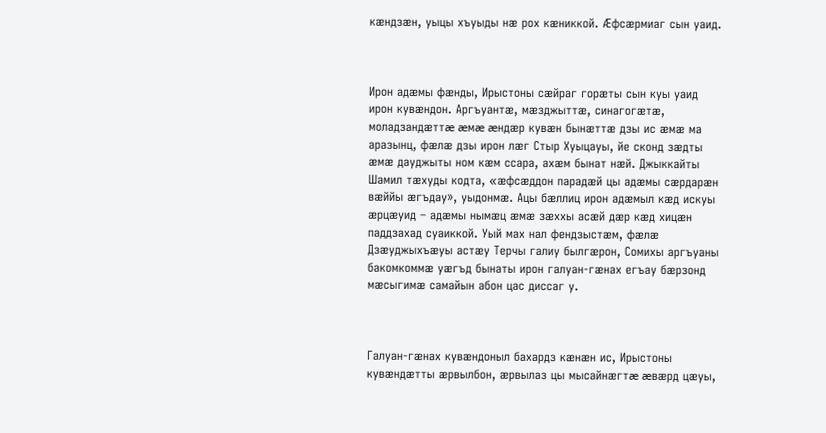кæндзæн, уыцы хъуыды нæ рох кæниккой. Æфсæрмиаг сын уаид.



Ирон адæмы фæнды, Ирыстоны сæйраг горæты сын куы уаид ирон кувæндон. Аргъуантæ, мæзджыттæ, синагогæтæ, моладзандæттæ æмæ æндæр кувæн бынæттæ дзы ис æмæ ма аразынц, фæлæ дзы ирон лæг Стыр Хуыцауы, йе сконд зæдты æмæ дауджыты ном кæм ссара, ахæм бынат нæй. Джыккайты Шамил тæхуды кодта, «æфсæддон парадæй цы адæмы сæрдарæн вæййы æгъдау», уыдонмæ. Ацы бæллиц ирон адæмыл кæд искуы æрцæуид – адæмы нымæц æмæ зæххы асæй дæр кæд хицæн паддзахад суаиккой. Уый мах нал фендзыстæм, фæлæ Дзæуджыхъæуы астæу Терчы галиу былгæрон, Сомихы аргъуаны бакомкоммæ уæгъд бынаты ирон галуан-гæнах егъау бæрзонд мæсыгимæ самайын абон цас диссаг у.



Галуан-гæнах кувæндоныл бахардз кæнæн ис, Ирыстоны кувæндæтты æрвылбон, æрвылаз цы мысайнæгтæ æвæрд цæуы,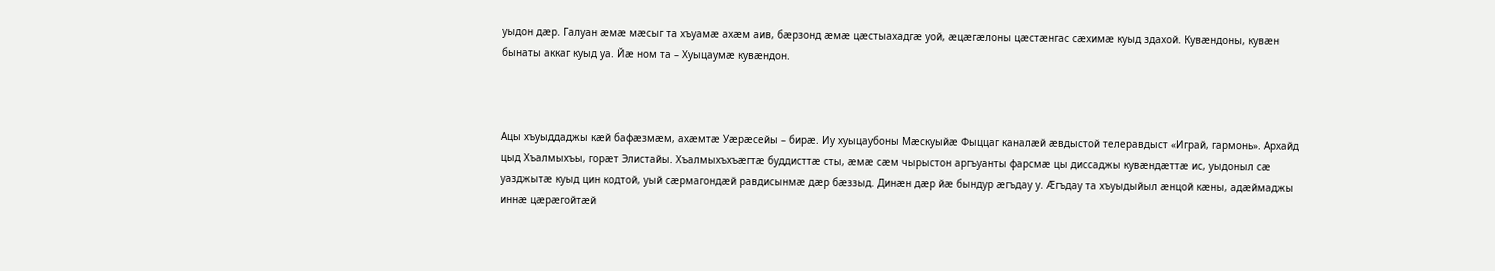уыдон дæр. Галуан æмæ мæсыг та хъуамæ ахæм аив, бæрзонд æмæ цæстыахадгæ уой, æцæгæлоны цæстæнгас сæхимæ куыд здахой. Кувæндоны, кувæн бынаты аккаг куыд уа. Йæ ном та – Хуыцаумæ кувæндон.



Ацы хъуыддаджы кæй бафæзмæм, ахæмтæ Уæрæсейы – бирæ. Иу хуыцаубоны Мæскуыйæ Фыццаг каналæй æвдыстой телеравдыст «Играй, гармонь». Архайд цыд Хъалмыхъы, горæт Элистайы. Хъалмыхъхъæгтæ буддисттæ сты, æмæ сæм чырыстон аргъуанты фарсмæ цы диссаджы кувæндæттæ ис, уыдоныл сæ уазджытæ куыд цин кодтой, уый сæрмагондæй равдисынмæ дæр бæззыд. Динæн дæр йæ бындур æгъдау у. Æгъдау та хъуыдыйыл æнцой кæны, адæймаджы иннæ цæрæгойтæй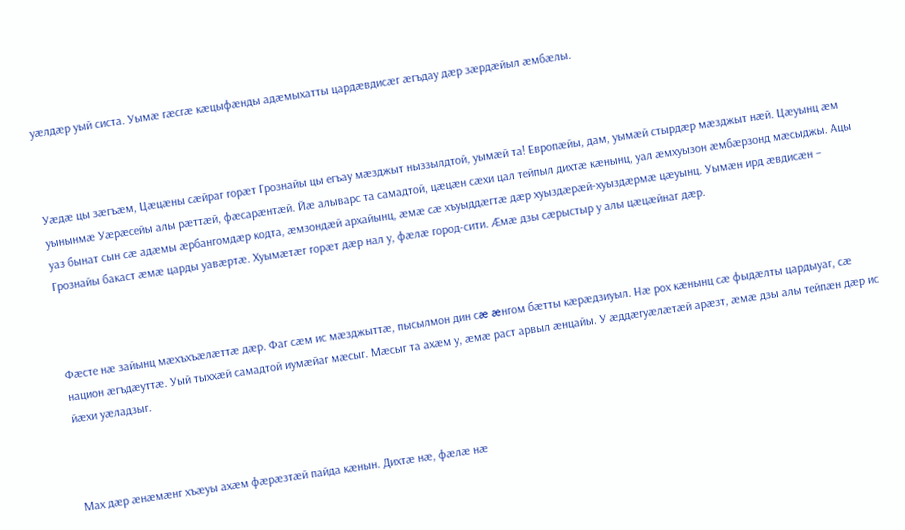уæлдæр уый систа. Уымæ гæсгæ кæцыфæнды адæмыхатты цардæвдисæг æгъдау дæр зæрдæйыл æмбæлы.



Уæдæ цы зæгъæм, Цæцæны сæйраг горæт Грознайы цы егъау мæзджыт ныззылдтой, уымæй та! Европæйы, дам, уымæй стырдæр мæзджыт нæй. Цæуынц æм уынынмæ Уæрæсейы алы рæттæй, фæсарæнтæй. Йæ алыварс та самадтой, цæцæн сæхи цал тейпыл дихтæ кæнынц, уал æмхуызон æмбæрзонд мæсыджы. Ацы уаз бынат сын сæ адæмы æрбангомдæр кодта, æмзондæй архайынц, æмæ сæ хъуыддæгтæ дæр хуыздæрæй-хуыздæрмæ цæуынц. Уымæн ирд æвдисæн – Грознайы бакаст æмæ царды уавæртæ. Хуымæтæг горæт дæр нал у, фæлæ город-сити. Æмæ дзы сæрыстыр у алы цæцæйнаг дæр.



Фæсте нæ зайынц мæхъхъæлæттæ дæр. Фаг сæм ис мæзджыттæ, пысылмон дин сæ æнгом бæтты кæрæдзиуыл. Нæ рох кæнынц сæ фыдæлты цардыуаг, сæ национ æгъдæуттæ. Уый тыххæй самадтой иумæйаг мæсыг. Мæсыг та ахæм у, æмæ раст арвыл æнцайы. У æддæгуæлæтæй арæзт, æмæ дзы алы тейпæн дæр ис йæхи уæладзыг.



Мах дæр æнæмæнг хъæуы ахæм фæрæзтæй пайда кæнын. Дихтæ нæ, фæлæ нæ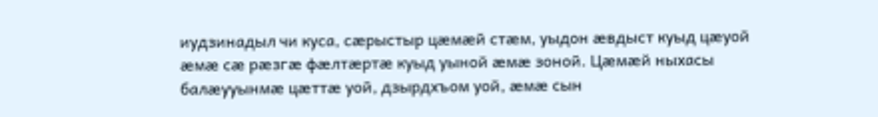иудзинадыл чи куса, сæрыстыр цæмæй стæм, уыдон æвдыст куыд цæуой æмæ сæ рæзгæ фæлтæртæ куыд уыной æмæ зоной. Цæмæй ныхасы балæууынмæ цæттæ уой, дзырдхъом уой, æмæ сын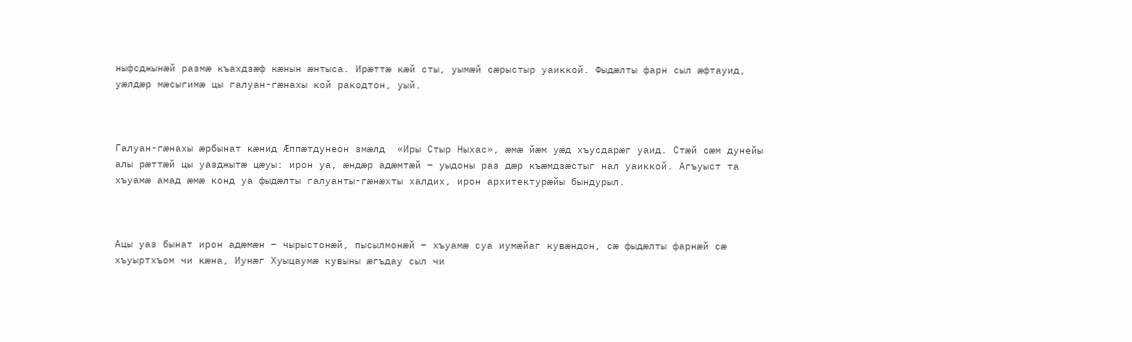ныфсджынæй размæ къахдзæф кæнын æнтыса. Ирæттæ кæй сты, уымæй сæрыстыр уаиккой. Фыдæлты фарн сыл æфтауид, уæлдæр мæсыгимæ цы галуан-гæнахы кой ракодтон, уый.



Галуан-гæнахы æрбынат кæнид Æппæтдунеон змæлд  «Иры Стыр Ныхас», æмæ йæм уæд хъусдарæг уаид. Стæй сæм дунейы алы рæттæй цы уазджытæ цæуы: ирон уа, æндæр адæмтæй – уыдоны раз дæр къæмдзæстыг нал уаиккой. Агъуыст та хъуамæ амад æмæ конд уа фыдæлты галуанты-гæнæхты халдих, ирон архитектурæйы бындурыл.



Ацы уаз бынат ирон адæмæн – чырыстонæй, пысылмонæй – хъуамæ суа иумæйаг кувæндон, сæ фыдæлты фарнæй сæ хъуыртхъом чи кæна, Иунæг Хуыцаумæ кувыны æгъдау сыл чи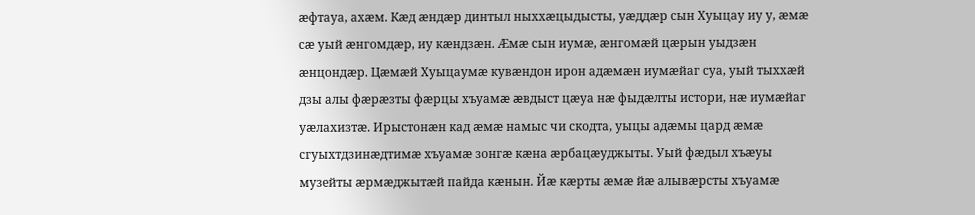æфтауа, ахæм. Кæд æндæр динтыл ныххæцыдысты, уæддæр сын Хуыцау иу у, æмæ сæ уый æнгомдæр, иу кæндзæн. Æмæ сын иумæ, æнгомæй цæрын уыдзæн æнцондæр. Цæмæй Хуыцаумæ кувæндон ирон адæмæн иумæйаг суа, уый тыххæй дзы алы фæрæзты фæрцы хъуамæ æвдыст цæуа нæ фыдæлты истори, нæ иумæйаг уæлахизтæ. Ирыстонæн кад æмæ намыс чи скодта, уыцы адæмы цард æмæ сгуыхтдзинæдтимæ хъуамæ зонгæ кæна æрбацæуджыты. Уый фæдыл хъæуы музейты æрмæджытæй пайда кæнын. Йæ кæрты æмæ йæ алывæрсты хъуамæ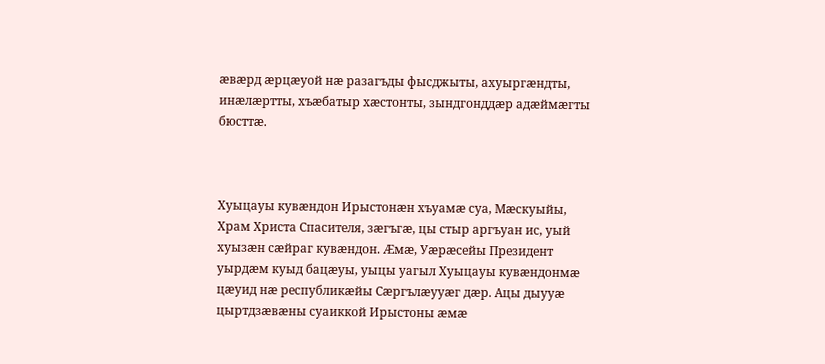æвæрд æрцæуой нæ разагъды фысджыты, ахуыргæндты, инæлæртты, хъæбатыр хæстонты, зындгонддæр адæймæгты бюсттæ.



Хуыцауы кувæндон Ирыстонæн хъуамæ суа, Мæскуыйы, Храм Христа Спасителя, зæгъгæ, цы стыр аргъуан ис, уый хуызæн сæйраг кувæндон. Æмæ, Уæрæсейы Президент уырдæм куыд бацæуы, уыцы уагыл Хуыцауы кувæндонмæ цæуид нæ республикæйы Сæргълæууæг дæр. Ацы дыууæ цыртдзæвæны суаиккой Ирыстоны æмæ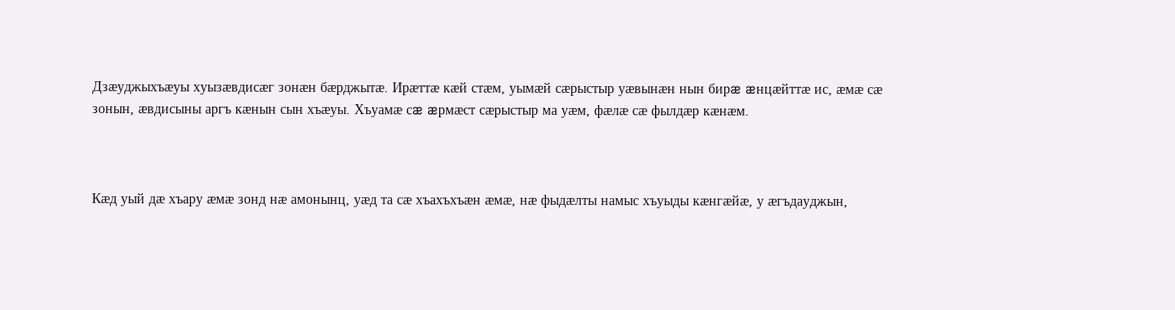Дзæуджыхъæуы хуызæвдисæг зонæн бæрджытæ. Ирæттæ кæй стæм, уымæй сæрыстыр уæвынæн нын бирæ æнцæйттæ ис, æмæ сæ зонын, æвдисыны аргъ кæнын сын хъæуы. Хъуамæ сæ æрмæст сæрыстыр ма уæм, фæлæ сæ фылдæр кæнæм.



Кæд уый дæ хъару æмæ зонд нæ амонынц, уæд та сæ хъахъхъæн æмæ, нæ фыдæлты намыс хъуыды кæнгæйæ, у æгъдауджын,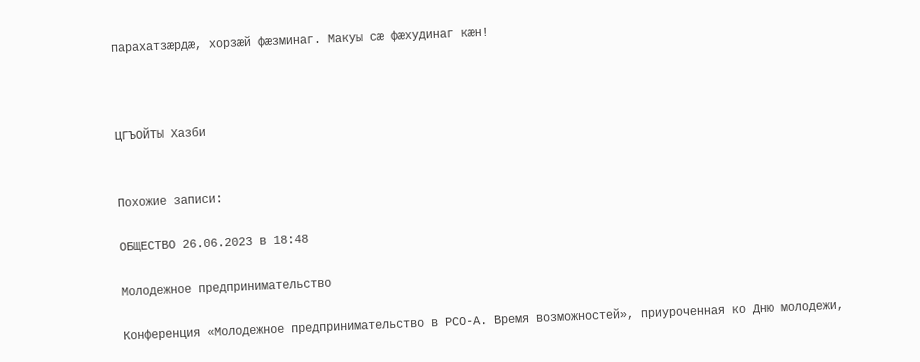парахатзæрдæ, хорзæй фæзминаг. Макуы сæ фæхудинаг кæн!



ЦГЪОЙТЫ Хазби


Похожие записи:

ОБЩЕСТВО 26.06.2023 в 18:48

Молодежное предпринимательство

Конференция «Молодежное предпринимательство в РСО-А. Время возможностей», приуроченная ко Дню молодежи,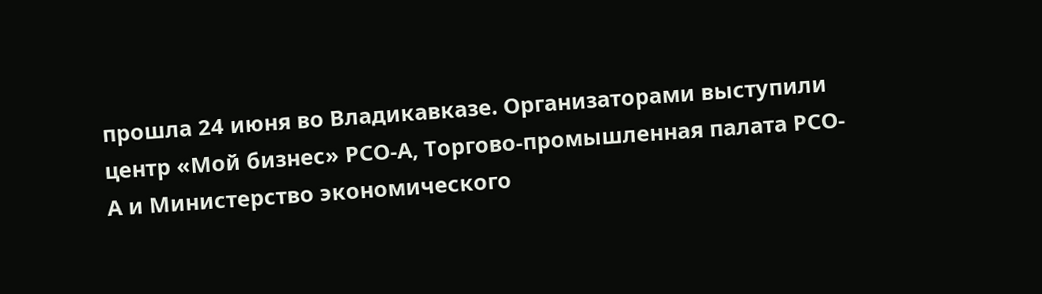прошла 24 июня во Владикавказе. Организаторами выступили центр «Мой бизнес» РСО-А, Торгово-промышленная палата РСО-А и Министерство экономического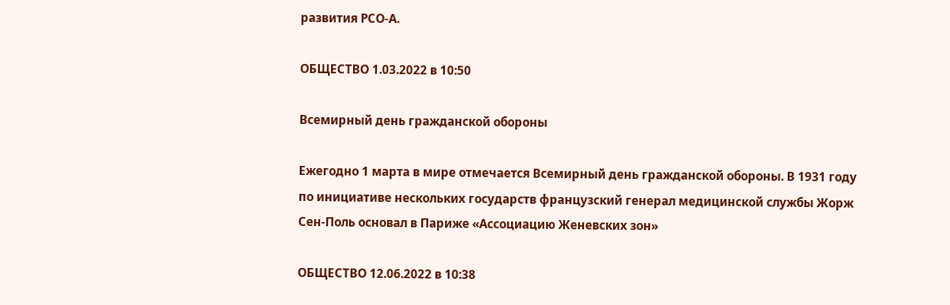развития РСО-А.

ОБЩЕСТВО 1.03.2022 в 10:50

Всемирный день гражданской обороны

Ежегодно 1 марта в мире отмечается Всемирный день гражданской обороны. В 1931 году по инициативе нескольких государств французский генерал медицинской службы Жорж Сен-Поль основал в Париже «Ассоциацию Женевских зон»

ОБЩЕСТВО 12.06.2022 в 10:38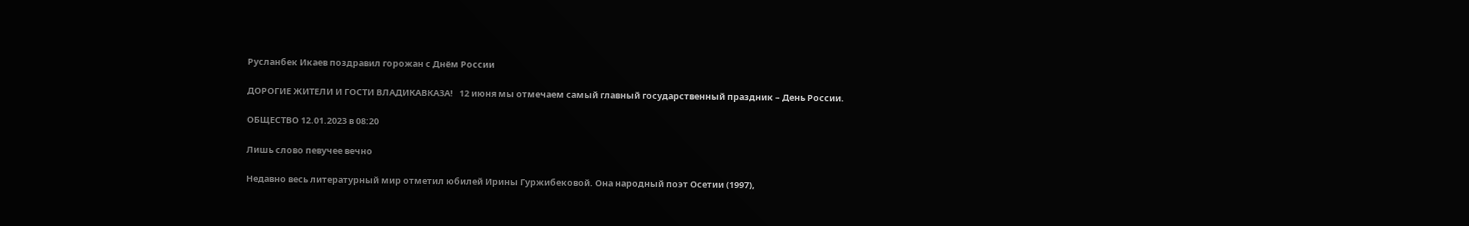Русланбек Икаев поздравил горожан с Днём России

ДОРОГИЕ ЖИТЕЛИ И ГОСТИ ВЛАДИКАВКАЗА!   12 июня мы отмечаем самый главный государственный праздник – День России.

ОБЩЕСТВО 12.01.2023 в 08:20

Лишь слово певучее вечно

Недавно весь литературный мир отметил юбилей Ирины Гуржибековой. Она народный поэт Осетии (1997),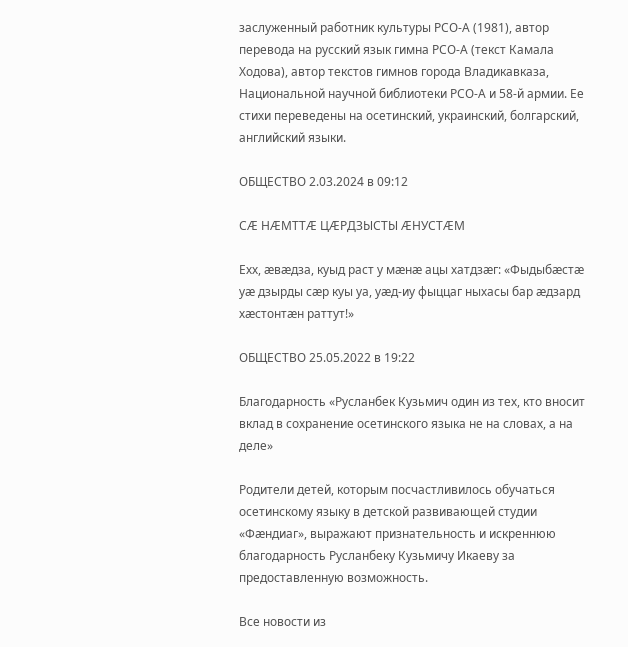заслуженный работник культуры РСО-А (1981), автор перевода на русский язык гимна РСО-А (текст Камала Ходова), автор текстов гимнов города Владикавказа, Национальной научной библиотеки РСО-А и 58-й армии. Ее стихи переведены на осетинский, украинский, болгарский, английский языки.

ОБЩЕСТВО 2.03.2024 в 09:12

СÆ НÆМТТÆ ЦÆРДЗЫСТЫ ÆНУСТÆМ

Ехх, æвæдза, куыд раст у мæнæ ацы хатдзæг: «Фыдыбæстæ уæ дзырды сæр куы уа, уæд-иу фыццаг ныхасы бар æдзард хæстонтæн раттут!»

ОБЩЕСТВО 25.05.2022 в 19:22

Благодарность «Русланбек Кузьмич один из тех, кто вносит вклад в сохранение осетинского языка не на словах, а на деле»

Родители детей, которым посчастливилось обучаться осетинскому языку в детской развивающей студии «Фæндиаг», выражают признательность и искреннюю благодарность Русланбеку Кузьмичу Икаеву за предоставленную возможность.

Все новости из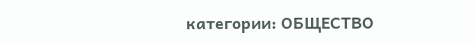категории: ОБЩЕСТВО